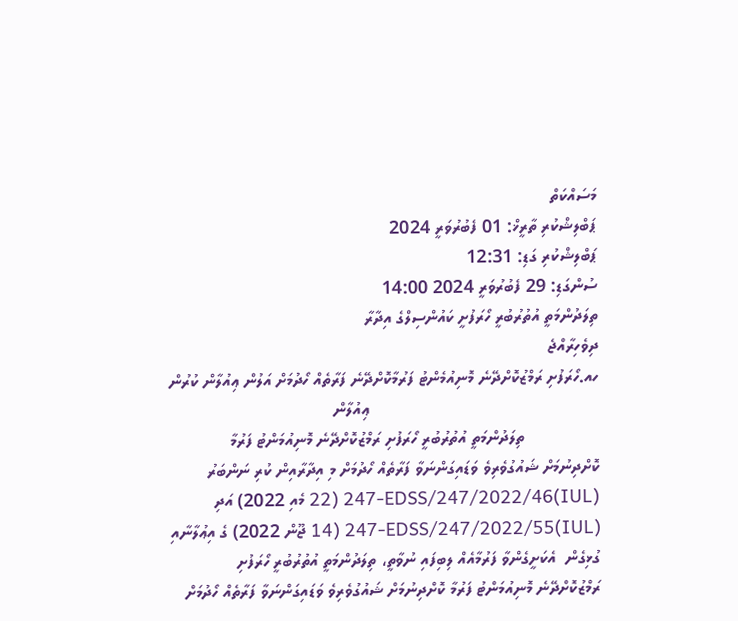މަސައްކަތް
ޕަބްލިޝްކުރި ތާރީޚް: 01 ފެބުރުވަރީ 2024
ޕަބްލިޝްކުރި ގަޑި: 12:31
ސުންގަޑި: 29 ފެބުރުވަރީ 2024 14:00
ތިލަދުންމަތީ އުތުރުބުރީ ހޯރަފުށީ ކައުންސިލްގެ އިދާރާ
ދިވެހިރާއްޖެ
ހއ.ހޯރަފުށި ރަމްޒުކޮށްދޭނެ މޮނިއުމެންޓު ފަރުމާކޮށްދޭނެ ފަރާތެއް ހޯދުމަށް އަލުން ޢިއުލާން ކުރުން
                                                 ޢިއުލާން
                ތިލަދުންމަތީ އުތުރުބުރީ ހޯރަފުށި ރަމްޒުކޮށްދޭނެ މޮނިއުމަންޓު ފަރުމާ ކޮށްދިނުމަށް ޝައުގުވެރިވެ ވަޑައިގަންނަވާ ފަރާތެއް ހޯދުމަށް މި އިދާރާއިން ކުރި ނަންބަރު (IUL)247-EDSS/247/2022/46 (22 މެއި 2022) އަދި (IUL)247-EDSS/247/2022/55 (14 ޖޫން 2022) ގެ އިޢުލާނާއި ގުޅިގެން  އެކަށީގެންވާ ފަރުމާއެއް ލިބިފައި ނުވާތީ، ތިލަދުންމަތީ އުތުރުބުރީ ހޯރަފުށި ރަމްޒުކޮށްދޭނެ މޮނިއުމަންޓު ފަރުމާ ކޮށްދިނުމަށް ޝައުގުވެރިވެ ވަޑައިގަންނަވާ ފަރާތެއް ހޯދުމަށް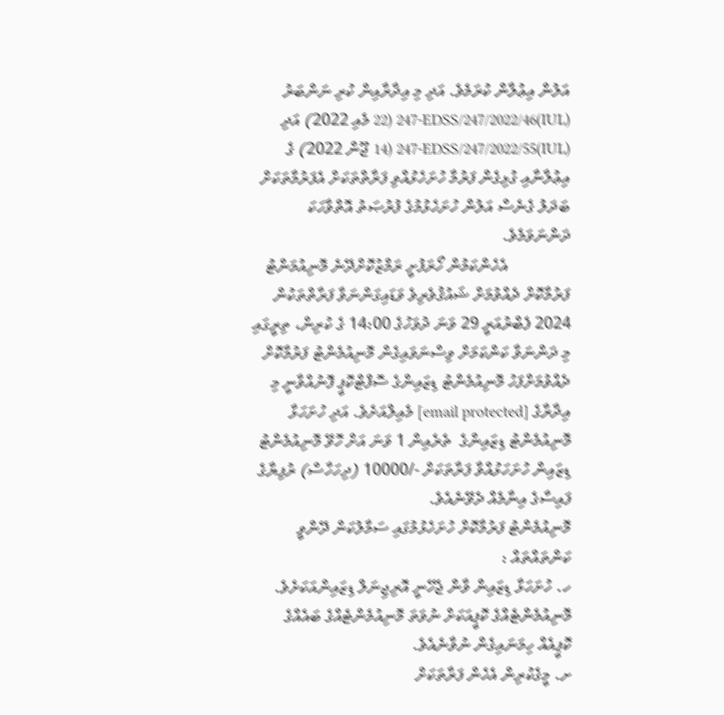އަލުން އިޢުލާން ކުރަމެވެ. އަދި މި އިދާރާއިން ކުރި ނަންބަރު (IUL)247-EDSS/247/2022/46 (22 މެއި 2022) އަދި (IUL)247-EDSS/247/2022/55 (14 ޖޫން 2022) ގެ އިޢުލާނާއި ގުޅިގެން ފަރުމާ ހުށަހެޅުއްވި ފަރާތްތަކަށް އެފަރުމާތަކަށް ބަދަލު ގެނެސް އަލުން ހުށަހެޅުމުގެ ފުރުޞަތު އޮތްވާހަކަ ދަންނަވަމެވެ.
               އެހެންކަމުން ހޯރަފުށީ ރަމްޒުކޮށްދޭނެ މޮނިއުމަންޓު ފަރުމާކޮށް ދެއްވުމަށް ޝައުޤުވެރިވެ ވަޑައިގަންނަވާ ފަރާތްތަކުން 2024 ފެބްރުއަރީ 29 ވަނަ ދުވަހުގެ 14:00 ގެ ކުރިން، ތިރީގައި މި ދަންނަވާ ކަންކަމަށް ވިސްނަވައިގެން މޮނިއުމެންޓު ފަރުމާކޮށް ދެއްވުމަށްފަހު މޮނިއުމެންޓު ޑިޒައިންގެ ސޮފްޓްކޮޕީ ފޮނުއްވާނީ މި އިދާރާގެ [email protected] މެއިލްއަށެވެ. އަދި ހުށަހަޅާ މޮނިއުމެންޓު ޑިޒައިންގެ  ތެރެއިން 1 ވަނަ އަށް ހޮވޭ މޮނިއުމެންޓު ޑިޒައިން ހުށަހަޅުއްވާ ފަރާތަކަށް -/10000 (ދިހަހާސް) ރުފިޔާގެ ފައިސާގެ އިނާމެއް ދެވޭނެއެވެ.
މޮނިއުމެންޓު ފަރުމާކޮށް ހުށަހެޅުމުގައި ސަމާލުކަން ދޭންވީ ކަންތައްތައް :
ހ. ހުށަހަޅާ ޑިޒައިން ވާން ޖެހޭނީ އޮރިޖިނަލް ޑިޒައިންއަކަށެވެ. މޮނިއުމެންޓެއްގެ ކޮޕީއަކަށް ނުވަތަ މޮނިއުމެންޓެއްގެ ބައެއްގެ ކޮޕީއެއް ހިމަނައިގެން ނުވާނެއެވެ.
ށ. މީގެކުރިން އެހެން ފަރާތަކަށް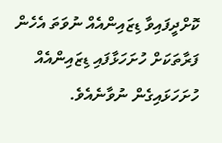ކޮށްދީފައިވާ ޑިޒައިންއެއް ނުވަތަ އެހެން ފަރާތަކަށް ހުށަހަޅާފައި ޑިޒައިންއެއް ހުށަހަޅައިގެން ނުވާނެއެވެ.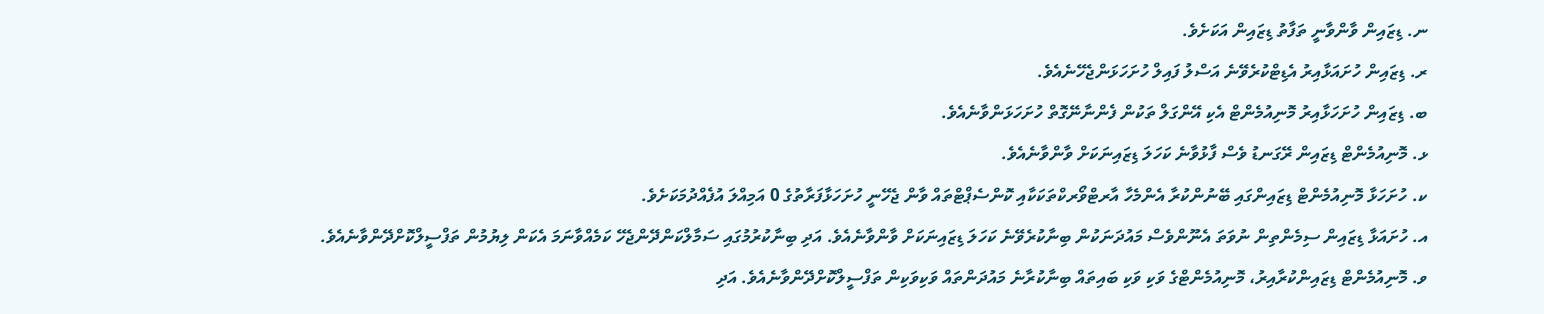ނ. ޑިޒައިން ވާންވާނީ ތަފާތު ޑިޒައިން އަކަށެވެ.
ރ. ޑިޒައިން ހުށައަޅާއިރު އެޑިޓްކުރެވޭނެ އަސްލު ފައިލް ހުށަހަޅަންޖެހޭނެއެވެ.
ބ. ޑިޒައިން ހުށަހަޅާއިރު މޮނިއުމެންޓް އެކި އޭންގަލް ތަކުން ފެންނާނޭގޮތް ހުށަހަޅަންވާނެއެވެ.
ޅ. މޮނިއުމެންޓް ޑިޒައިން ރޭގަނޑު ވެސް ފާޅުވާނެ ކަހަލަ ޑިޒައިނަކަށް ވާންވާނެއެވެ.
ކ. ހުށަހަޅާ މޮނިއުމެންޓް ޑިޒައިންގައި ބޭނުންކުރާ އެންމެހާ އާރޓްވޯރކްތަކަކާއި ކޮންސެޕްޓްތައް ވާން ޖެހޭނީ ހުށަހަޅާފަރާތުގެ 0 އަމިއްލަ އުފެއްދުމަކަށެވެ.
އ. ހުށައަޅާ ޑިޒައިން ސިމެންތިން ނުވަތަ އެނޫންވެސް މައުދަނަކުން ބިނާކުރެވޭނެ ކަހަލަ ޑިޒައިނަކަށް ވާންވާނެއެވެ. އަދި ބިނާކުރުމުގައި ސަމާލްކަންދޭންޖެހޭ ކަމެއްވާނަމަ އެކަން ލިޔުމުން ތަފްސީލްކޮށްދޭންވާނެއެވެ.
ވ. މޮނިއުމެންޓް ޑިޒައިންކުރާއިރު، މޮނިއުމެންޓްގެ ވަކި ވަކި ބައިތައް ބިނާކުރާނެ މައުދަންތައް ވަކިވަކިން ތަފްސީލްކޮށްދޭންވާނެއެވެ. އަދި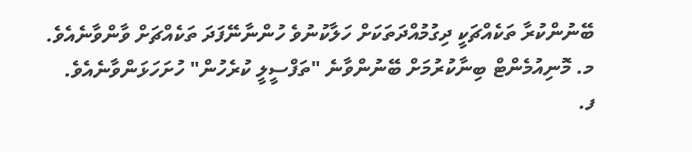ބޭނުންކުރާ ތަކެއްޗަކީ ދިގުމުއްދަތަކަށް ހަލާކުނުވެ ހުންނާނޭފަދަ ތަކެއްޗަށް ވާންވާނެއެވެ.
މ. މޮނިއުމެންޓް ބިނާކުރުމަށް ބޭނުންވާނެ "ތަފްސީލީ ކުރެހުން" ހުށަހަޅަންވާނެއެވެ.
ފ.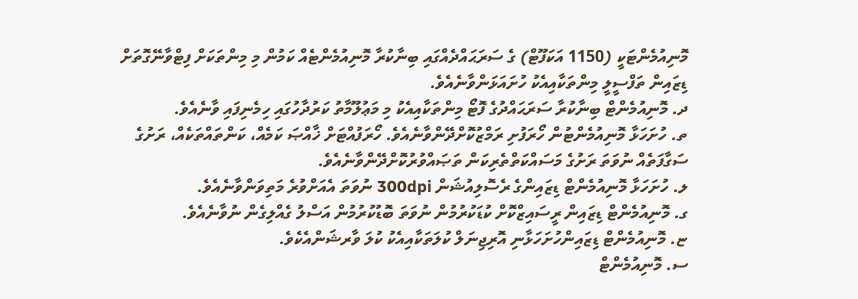މޮނިއުމެންޓަކީ (1150 އަކަފޫޓް) ގެ ސަރަޙައްދެއްގައި ބިނާކުރާ މޮނިއުމެންޓެއް ކަމުން މި މިންތަކަށް ފިޓްވާނޭގޮތަށް ޑިޒައިން ތަފްސީލީ މިންތަކާއިއެކު ހުށައަޅަންވާނެއެވެ.
ދ. މޮނިއުމެންޓް ބިނާކުރާ ސަރަޙައްދުގެ ފޮޓޯ މިންތަކާއިއެކު މި މަޢުލޫމާތު ކަރުދާހުގައި ހިމެނިފައި ވާނެއެވެ.
ތ. ހުށަހަޅާ މޮނިއުމެންޓުން ހޯރަފުށި ރަމްޒުކޮށްދޭންވާނެއެވެ. ހޯރަފުއްޓަށް ޚާއްޞަ ކަމެއް، ކަންތައްތަކެއް، ރަށުގެ ސަގާފަތެއް ނުވަތަ ރަށުގެ މަސައްކަތްތެރިކަން ތަޞައްވުރުކޮށްދޭންވާނެއެވެ.
ލ. ހުށަހަޅާ މޮނިއުމެންޓް ޑިޒައިންގެ ރެސޮލިއުޝަން 300dpi ނުވަތަ އެއަށްވުރެ މަތިވަންވާނެއެވެ.
ގ. މޮނިއުމެންޓް ޑިޒައިން ރީސައިޒްކޮށް ކުޑަކުރުމުން ނުވަތަ ބޮޑުކުރުމުން އަސްލު ގެއްލިގެން ނުވާނެއެވެ.
ޏ. މޮނިއުމެންޓް ޑިޒައިންހުށަހަޅާނި އޮރިޖިނަލް ކުލަތަކާއިއެކު ކުލަ ވާރޝަންއެކެވެ.
ސ. މޮނިއުމެންޓް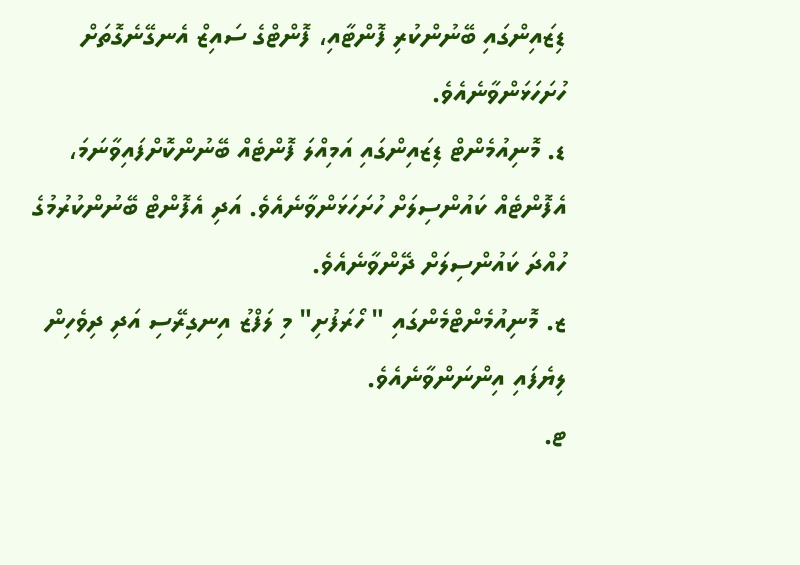ޑިޒައިންގައި ބޭނުންކުރި ފޮންޓާއި، ފޮންޓްގެ ސައިޒް އެނގޭނެގޮތަށް ހުށަހަޅަންވާނެއެވެ.
ޑ. މޮނިއުމެންޓް ޑިޒައިންގައި އަމިއްލަ ފޮންޓެއް ބޭނުންކޮށްފައިވާނަމަ، އެފޮންޓެއް ކައުންސިލަށް ހުށަހަޅަންވާނެއެވެ. އަދި އެފޮންޓް ބޭނުންކުރުމުގެ ހުއްދަ ކައުންސިލަށް ދޭންވާނެއެވެ.
ޒ. މޮނިއުމެންޓްމެންގައި " ހޯރަފުށި" މި ލަފްޒު އިނގިރޭސި އަދި ދިވެހިން ލިޔެފައި އިންނަންވާނެއެވެ.
ޓ.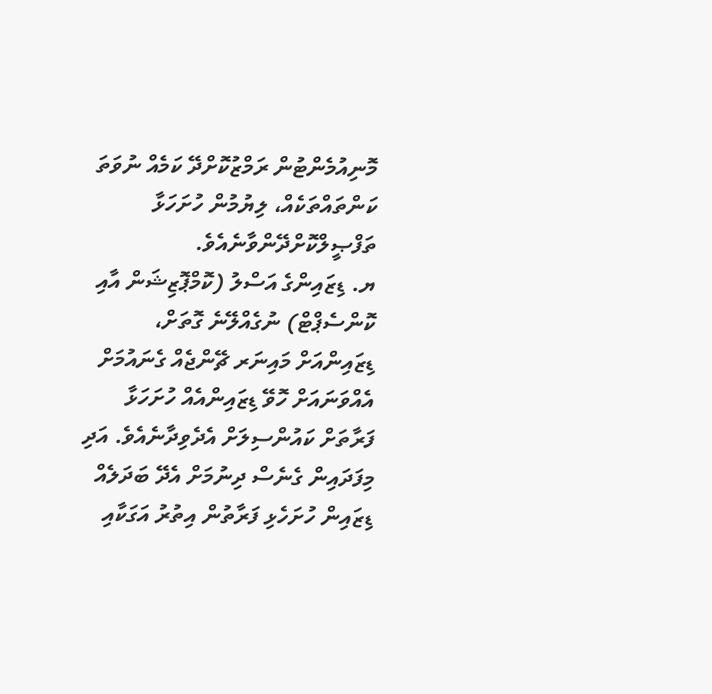މޮނިއުމެންޓުން ރަމްޒުކޮށްދޭ ކަމެއް ނުވަތަ ކަންތައްތަކެއް، ލިޔުމުން ހުށަހަޅާ ތަފްޞީލްކޮށްދޭންވާނެއެވެ.
ޔ. ޑިޒައިންގެ އަސްލު (ކޮމްޕޮޒިޝަން އާއި ކޮންސެޕްޓް) ނުގެއްލޭނެ ގޮތަށް، ޑިޒައިންއަށް މައިނަރ ޗޭންޖެއް ގެނައުމަށް އެއްވަނައަށް ހޮވޭ ޑިޒައިންއެއް ހުށަހަޅާ ފަރާތަށް ކައުންސިލަށް އެދެވިދާނެއެވެ. އަދި މިފަދައިން ގެނެސް ދިނުމަށް އެދޭ ބަދަލެއް ޑިޒައިން ހުށަހެޅި ފަރާތުން އިތުރު އަގަކާއި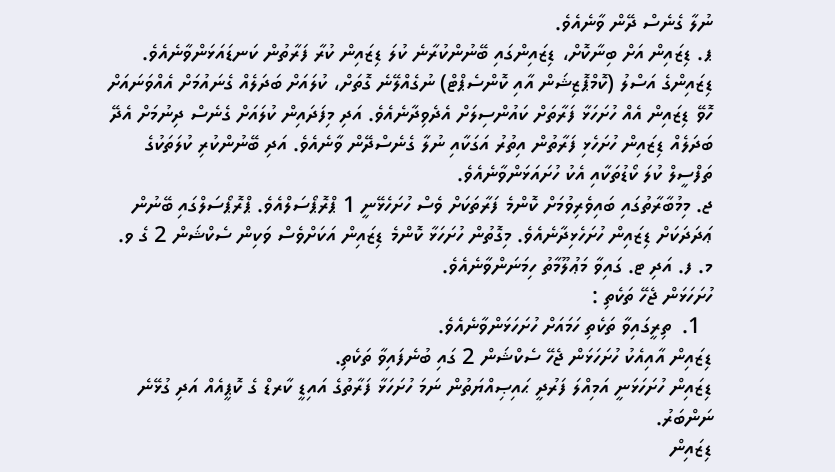ނުލާ ގެނެސް ދޭން ވާނެއެވެ.
ޕ. ޑިޒައިން އަށް ބިނާކޮށް، ޑިޒައިންގައި ބޭނުންކުރާނެ ކުލަ ޑިޒައިން ކުރާ ފަރާތުން ކަނޑައަޅަންވާނެއެވެ. ޑިޒައިންގެ އަސްލު (ކޮމްޕޮޒިޝަން އާއި ކޮންސެޕްޓް) ނުގެއްލޭނެ ގޮތަށް، ކުލައަށް ބަދަލެއް ގެނައުމަށް އެއްވަނައަށް ހޮވޭ ޑިޒައިން އެއް ހުށަހަޅާ ފަރާތަށް ކައުންސިލަށް އެދެވިދާނެއެވެ. އަދި މިފަދައިން ކުލައަށް ގެނެސް ދިނުމަށް އެދޭ ބަދަލެއް ޑިޒައިން ހުށަހެޅި ފަރާތުން އިތުރު އަގަކާއި ނުލާ ގެނެސްދޭން ވާނެއެވެ. އަދި ބޭނުންކުރި ކުލަތަކުގެ ތަފްސީލް ކުލަ ކޯޑުތަކާއި އެކު ހުށައަޅަންވާނެއެވެ.
ޖ. މިމުބާރާތުގައި ބައިވެރިވުމަށް ކޮންމެ ފަރާތަކަށް ވެސް ހުށަހެޅޭނީ 1 ޕްރޮޕޯސަލްއެވެ. ޕްރޮޕޯސަލްގައި ބޭނުން ޢަދަދަކަށް ޑިޒައިން ހުށަހެޅިދާނެއެވެ. މިގޮތުން ހުށަހަޅާ ކޮންމެ ޑިޒައިން އަކަށްވެސް ވަކިން ސެކްޝަން 2 ގެ ވ. މ. ފ. އަދި ޓ. ގައިވާ މަޢުލޫމާތު ހިމަނަންވާނެއެވެ.
ހުށަހަޅަން ޖެހޭ ތަކެތި :
  1.  ތިރީގައިވާ ތަކެތި ހަމައަށް ހުށަހަޅަންވާނެއެވެ.
ޑިޒައިން އާއިއެކު ހުށަހަޅަން ޖެހޭ ސެކްޝަން 2 ގައި ބުނެފައިވާ ތަކެތި.
ޑިޒައިން ހުށަހަޅަނީ އަމިއްލަ ފަރުދީ ޙައިޞިއްޔަތުން ނަމަ ހުށަހަޅާ ފަރާތުގެ އައިޑީ ކާރޑް ގެ ކޮޕީއެއް އަދި ގުޅޭނެ ނަންބަރު.
ޑިޒައިން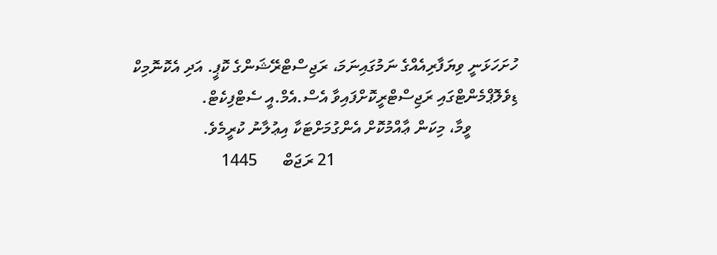ހުށަހަޅަނީ ވިޔަފާރިއެއްގެ ނަމުގައިނަމަ، ރަޖިސްޓްރޭޝަންގެ ކޮޕީ. އަދި އެކޮނޮމިކް ޑިވެލޮޕްމެންޓްގައި ރަޖިސްޓްރީކޮށްފައިވާ އެސް.އެމް.އީ ސެޓްފިކެޓް.
           ވީމާ، މިކަން ޢާއްމުކޮށް އެންގުމަށްޓަކާ އިޢުލާނު ކުރީމެވެ.
                                            21 ރަޖަބް      1445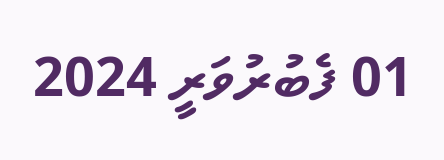01 ފެބުރުވަރީ 2024